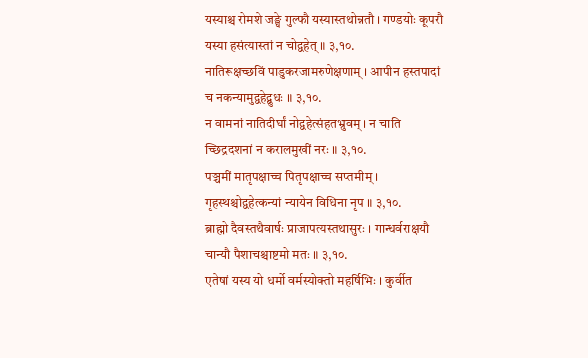यस्याश्च रोमशे जङ्घे गुल्फौ यस्यास्तथोन्नतौ । गण्डयोः कूपरौ यस्या हसंत्यास्तां न चोद्वहेत् ॥ ३,१०.
नातिरूक्षच्छविं पाडुकरजामरुणेक्षणाम् । आपीन हस्तपादां च नकन्यामुद्वहेद्बुधः ॥ ३,१०.
न वामनां नातिदीर्घां नोद्वहेत्संहतभ्रुवम् । न चाति च्छिद्रदशनां न करालमुखीं नरः ॥ ३,१०.
पञ्चमीं मातृपक्षाच्च पितृपक्षाच्च सप्तमीम् । गृहस्थश्चोद्वहेत्कन्यां न्यायेन विधिना नृप ॥ ३,१०.
ब्राह्मो दैवस्तथैवार्षः प्राजापत्यस्तथासुरः । गान्धर्वराक्षयौ चान्यौ पैशाचश्चाष्टमो मतः ॥ ३,१०.
एतेषां यस्य यो धर्मो वर्मस्योक्तो महर्षिभिः । कुर्वीत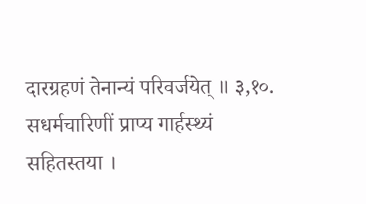दारग्रहणं तेनान्यं परिवर्जयेत् ॥ ३,१०.
सधर्मचारिणीं प्राप्य गार्हस्थ्यं सहितस्तया ।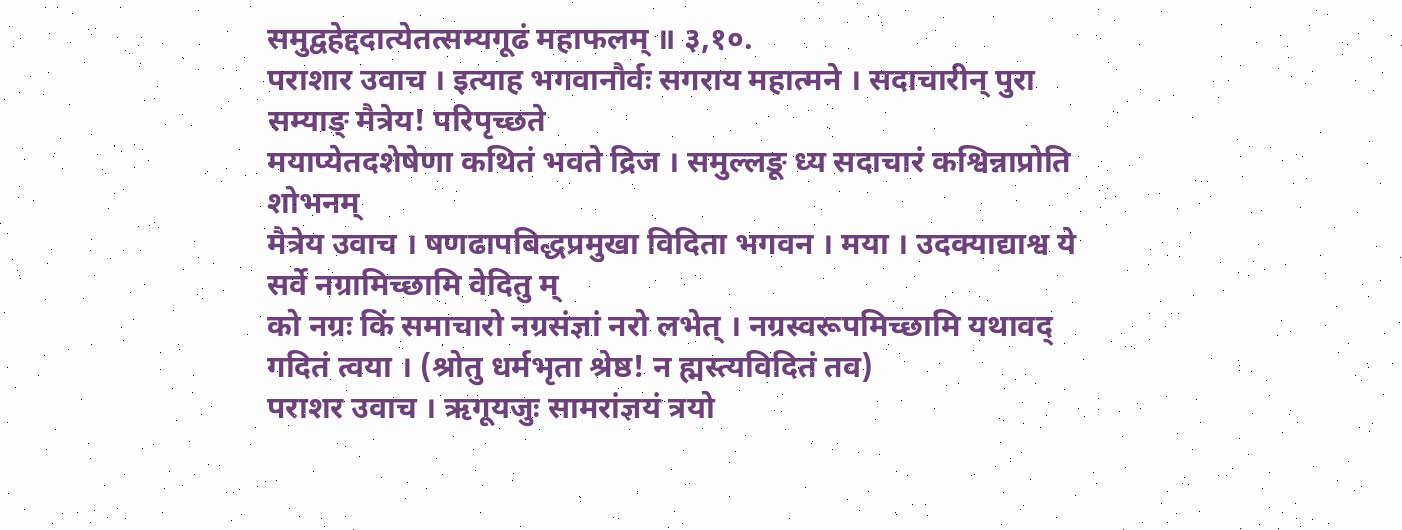समुद्वहेद्ददात्येतत्सम्यगूढं महाफलम् ॥ ३,१०.
पराशार उवाच । इत्याह भगवानौर्वः सगराय महात्मने । सदाचारीन् पुरा सम्याङ् मैत्रेय! परिपृच्छते
मयाप्येतदशेषेणा कथितं भवते द्रिज । समुल्लङू ध्य सदाचारं कश्विन्नाप्रोति शोभनम्
मैत्रेय उवाच । षणढापबिद्धप्रमुखा विदिता भगवन । मया । उदक्याद्याश्व ये सर्वे नग्रामिच्छामि वेदितु म्
को नग्रः किं समाचारो नग्रसंज्ञां नरो लभेत् । नग्रस्वरूपमिच्छामि यथावद् गदितं त्वया । (श्रोतु धर्मभृता श्रेष्ठ! न ह्मस्त्यविदितं तव)
पराशर उवाच । ऋगूयजुः सामरांज्ञयं त्रयो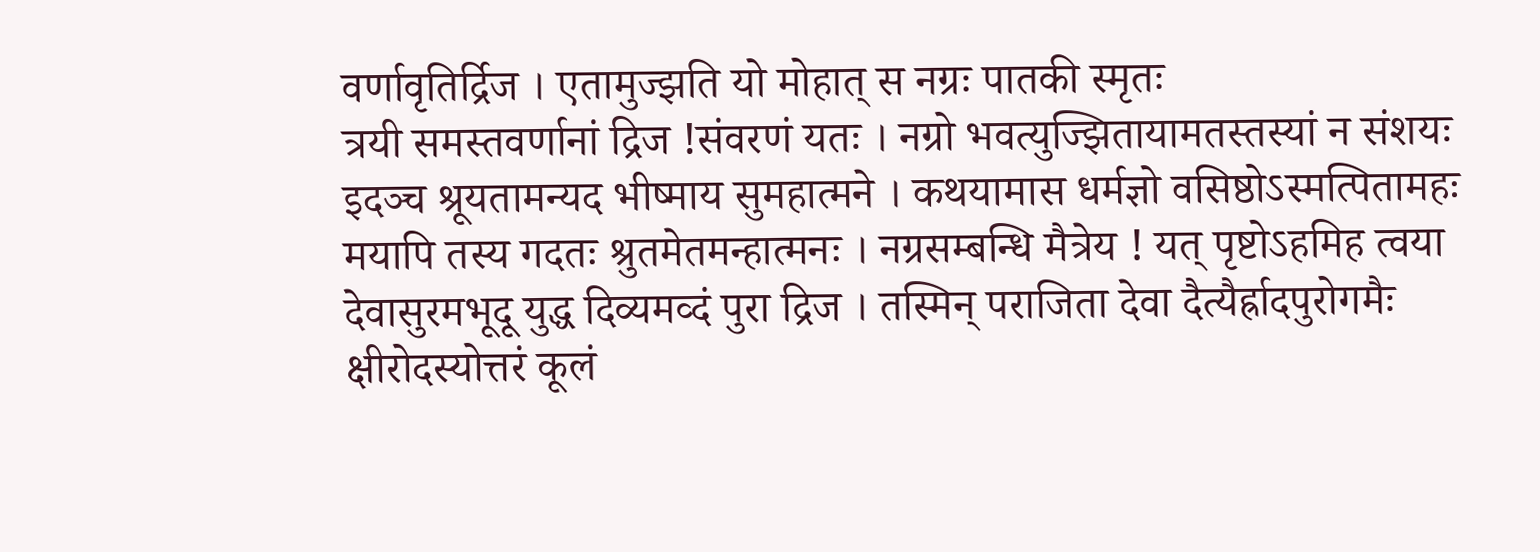वर्णावृतिर्द्रिज । एतामुज्झति यो मोहात् स नग्रः पातकी स्मृतः
त्रयी समस्तवर्णानां द्रिज !संवरणं यतः । नग्रो भवत्युज्झितायामतस्तस्यां न संशयः
इदञ्च श्रूयतामन्यद भीष्माय सुमहात्मने । कथयामास धर्मज्ञो वसिष्ठोऽस्मत्पितामहः
मयापि तस्य गदतः श्रुतमेतमन्हात्मनः । नग्रसम्बन्धि मैत्रेय ! यत् पृष्टोऽहमिह त्वया
देवासुरमभूदू युद्ध दिव्यमव्दं पुरा द्रिज । तस्मिन् पराजिता देवा दैत्यैर्ह्रादपुरोगमैः
क्षीरोदस्योत्तरं कूलं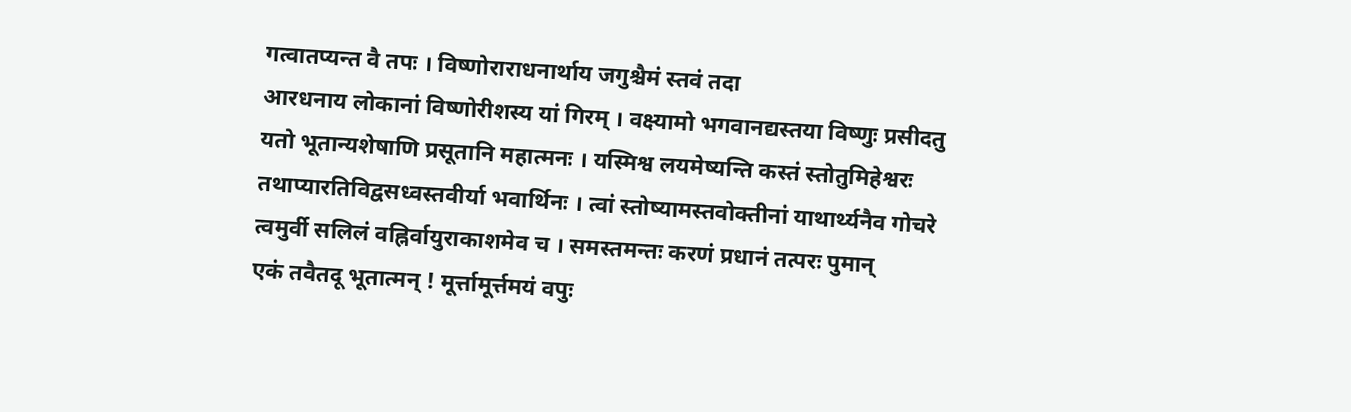गत्वातप्यन्त वै तपः । विष्णोराराधनार्थाय जगुश्चैमं स्तवं तदा
आरधनाय लोकानां विष्णोरीशस्य यां गिरम् । वक्ष्यामो भगवानद्यस्तया विष्णुः प्रसीदतु
यतो भूतान्यशेषाणि प्रसूतानि महात्मनः । यस्मिश्व लयमेष्यन्ति कस्तं स्तोतुमिहेश्वरः
तथाप्यारतिविद्वसध्वस्तवीर्या भवार्थिनः । त्वां स्तोष्यामस्तवोक्तीनां याथार्थ्यनैव गोचरे
त्वमुर्वी सलिलं वह्निर्वायुराकाशमेव च । समस्तमन्तः करणं प्रधानं तत्परः पुमान्
एकं तवैतदू भूतात्मन् ! मूर्त्तामूर्त्तमयं वपुः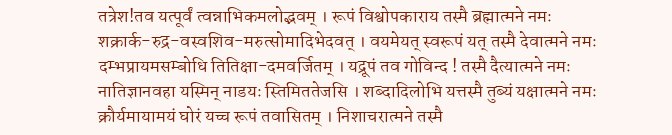तत्रेश!तव यत्पूर्वं त्वन्नाभिकमलोद्भवम् । रूपं विश्वोपकाराय तस्मै ब्रह्मात्मने नमः
शक्रार्क-रुद्र-वस्वशिव-मरुत्सोमादिभेदवत् । वयमेयत् स्वरूपं यत् तस्मै देवात्मने नमः
दम्भप्रायमसम्बोधि तितिक्षा-दमवर्जितम् । यद्रूपं तव गोविन्द ! तस्मै दैत्यात्मने नमः
नातिज्ञानवहा यस्मिन् नाडयः स्तिमिततेजसि । शब्दादिलोभि यत्तस्मै तुब्यं यक्षात्मने नमः
क्रौर्यमायामयं घोरं यच्च रूपं तवासितम् । निशाचरात्मने तस्मै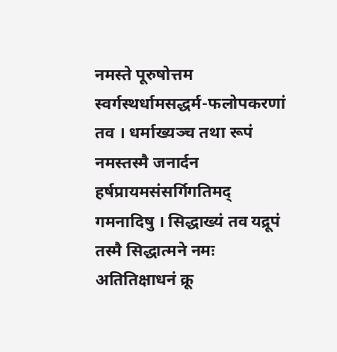नमस्ते पूरुषोत्तम
स्वर्गस्थर्धामसद्धर्म-फलोपकरणां तव । धर्माख्यञ्च तथा रूपं नमस्तस्मै जनार्दन
हर्षप्रायमसंसर्गिगतिमद् गमनादिषु । सिद्धाख्यं तव यद्रूपं तस्मै सिद्धात्मने नमः
अतितिक्षाधनं क्रू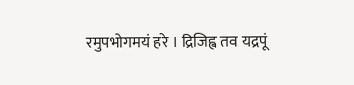रमुपभोगमयं हरे । द्रिजिह्व तव यद्रपूं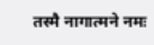तस्मै नागात्मने नमः